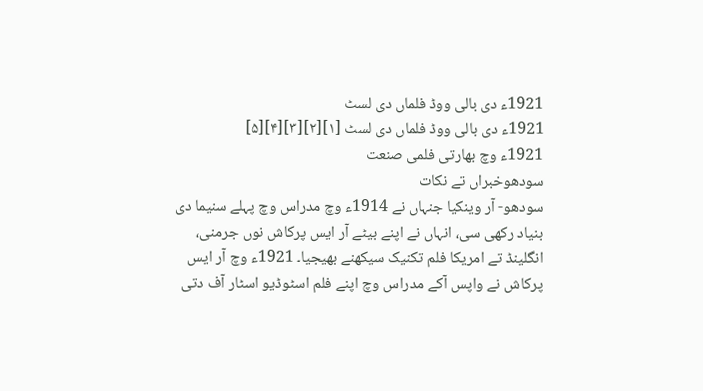1921ء دی بالی ووڈ فلماں دی لسٹ
1921ء دی بالی ووڈ فلماں دی لسٹ [۱][۲][۳][۴][۵]
1921ء وچ بھارتی فلمی صنعت
سودھوخبراں تے نکات
سودھو- آر وینکیا جنہاں نے 1914ء وچ مدراس وچ پہلے سنیما دی بنیاد رکھی سی، انہاں نے اپنے بیٹے آر ایس پرکاش نوں جرمنی، انگلینڈ تے امریکا فلم تکنیک سیکھنے بھیجیا۔ 1921ء وچ آر ایس پرکاش نے واپس آکے مدراس وچ اپنے فلم اسٹوڈیو اسٹار آف دتی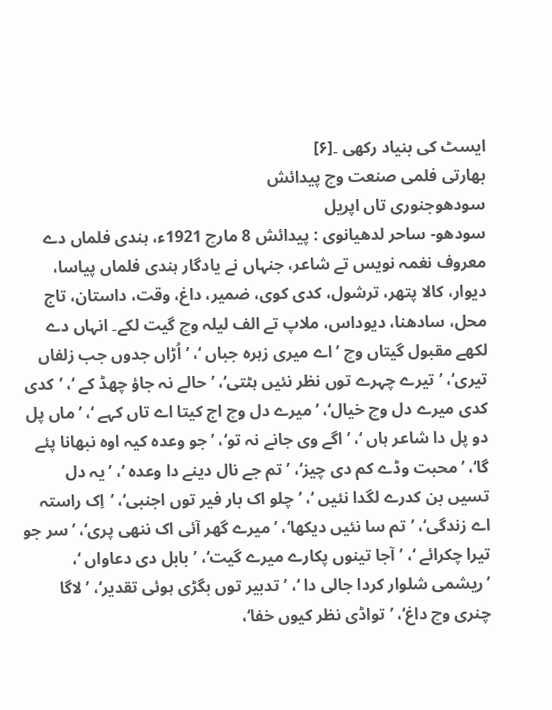ایسٹ کی بنیاد رکھی ۔[۶]
بھارتی فلمی صنعت وچ پیدائش
سودھوجنوری تاں اپریل
سودھو- ساحر لدھیانوی : پیدائش 8 مارچ 1921ء، ہندی فلماں دے معروف نغمہ نویس تے شاعر، جنہاں نے یادگار ہندی فلماں پیاسا، دیوار، کالا پتھر، ترشول، کدی کوی، ضمیر، داغ، وقت، داستان، تاج محل، سادھنا، دیوداس، ملاپ تے الف لیلہ وچ گیت لکے۔ انہاں دے لکھے مقبول گیتاں وچ ’اے میری زہرہ جباں ‘، ’اُڑاں جدوں جب زلفاں تیری‘، ’تیرے چہرے توں نظر نئيں ہٹتی‘، ’حالے نہ جاؤ چھڈ کے ‘، ’کدی کدی میرے دل وچ خیال‘، ’میرے دل وچ اج کيتا اے تاں کہے ‘، ’ماں پل دو پل دا شاعر ہاں ‘، ’اگے وی جانے نہ تو‘، ’جو وعدہ کیہ اوہ نبھانا پئے گا‘، ’محبت وڈے کم دی چیز‘، ’تم جے نال دینے دا وعدہ ‘، ’یہ دل تسيں بن کدرے لگدا نئيں ‘، ’چلو اک بار فیر توں اجنبی‘، ’اِک راستہ اے زندگی‘، ’تم سا نئيں دیکھا‘، ’میرے گھر آئی اک ننھی پری‘، ’سر جو تیرا چکرائے ‘، ’آجا تینوں پکارے میرے گیت‘، ’بابل دی دعاواں ‘، ’ریشمی شلوار کردا جالی دا ‘، ’تدبیر توں بگڑی ہوئی تقدیر‘، ’لاگا چنری وچ داغ‘، ’تواڈی نظر کیوں خفا‘،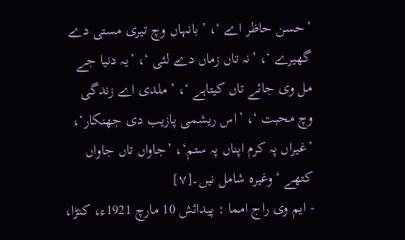’حسن حاظر اے ‘، ’بانہاں وچ تیری مستی دے گھیرے ‘، ’نہ تاں زماں دے لئی ‘، ’یہ دنیا جے مل وی جائے تاں کيتاہے ‘، ’ملدی اے زندگی وچ محبت ‘، ’اس ریشمی پازیب دی جھنکار‘، ’غیراں پہ کرم اپناں پہ ستم‘، ’جاواں تاں جاواں کتھے ‘ وغیرہ شامل نيں۔[۷]
- ایم وی راج امما : پیدائش 10 مارچ 1921ء، کنڑا،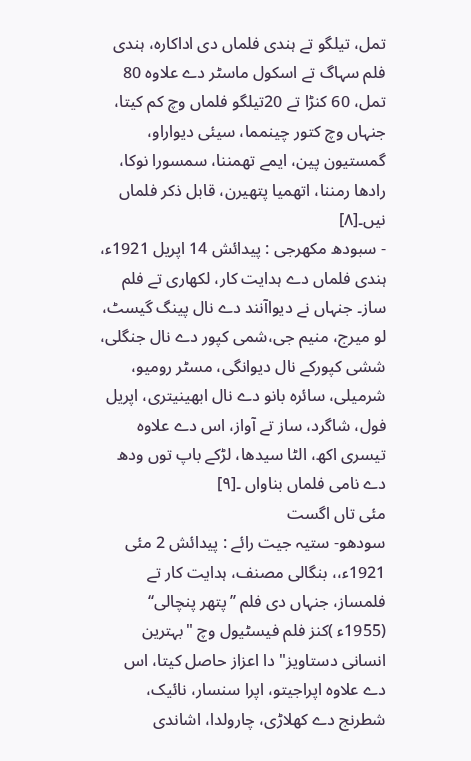تمل، تیلگو تے ہندی فلماں دی اداکارہ، ہندی فلم سہاگ تے اسکول ماسٹر دے علاوہ 80 تمل، 60 کنڑا تے 20تیلگو فلماں وچ کم کيتا، جنہاں وچ کتور چینمما، سیئی دیواراو، گمستیون پین، ایمے تھمننا، سمسورا نوکا، رادھا رمننا، اتھمیا پتھیرن، قابل ذکر فلماں نيں۔[۸]
- سبودھ مکھرجی : پیدائش 14 اپریل 1921ء، ہندی فلماں دے ہدایت کار، لکھاری تے فلم ساز۔ جنہاں نے دیواآنند دے نال پینگ گیسٹ، لو میرج، منیم جی،شمی کپور دے نال جنگلی، ششی کپورکے نال دیوانگی، مسٹر رومیو، شرمیلی، سائرہ بانو دے نال ابھینیتری، اپریل فول، شاگرد، ساز تے آواز، اس دے علاوہ تیسری اکھ، الٹا سیدھا، لڑکے باپ توں ودھ دے نامی فلماں بناواں ۔[۹]
مئی تاں اگست
سودھو- ستیہ جیت رائے : پیدائش 2 مئی 1921ء،، بنگالی مصنف، ہدایت کار تے فلمساز، جنہاں دی فلم ’’پتھر پنچالی‘‘ (1955ء )کنز فلم فیسٹیول وچ "بہترین انسانی دستاویز" دا اعزاز حاصل کيتا، اس دے علاوہ اپراجیتو، اپرا سنسار، نائیک، شطرنج دے کھلاڑی، چارولدا، اشاندی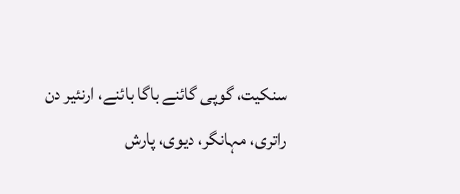سنکیت، گوپی گائنے باگا بائنے، ارنئیر دن راتری، مہانگر، دیوی، پارش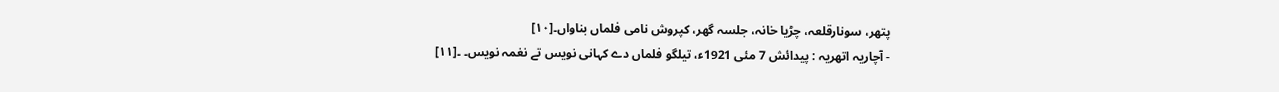پتھر، سونارقلعہ، چڑیا خانہ، جلسہ گھر، کپروش نامی فلماں بناواں۔[۱۰]
- آچاریہ اتھریہ : پیدائش 7 مئی 1921ء، تیلگو فلماں دے کہانی نویس تے نغمہ نویس۔ ۔[۱۱]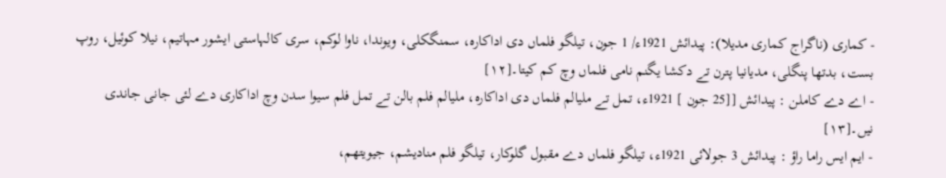- کماری (ناگراج کماری مدیلا): پیدائش 1921ء/ 1 جون، تیلگو فلماں دی اداکارہ، سمنگکلی، ویوندا، ناوا لوکم، سری کالہاستی ایشور مہاتیم، نیلا کوئیل، روپ بست، بدتھا پنگلی، مدیانیا پترن تے دکشا یگنم نامی فلماں وچ کم کيتا۔[۱۲]
- اے دے کاملن : پیدائش [[25 جون ] 1921ء، تمل تے ملیالم فلماں دی اداکارہ، ملیالم فلم بالن تے تمل فلم سیوا سدن وچ اداکاری دے لئی جانی جاندی نيں۔[۱۳]
- ایم ایس راما راؤ : پیدائش 3 جولائی 1921ء، تیلگو فلماں دے مقبول گلوکار، تیلگو فلم منادیشم، جیویتھم،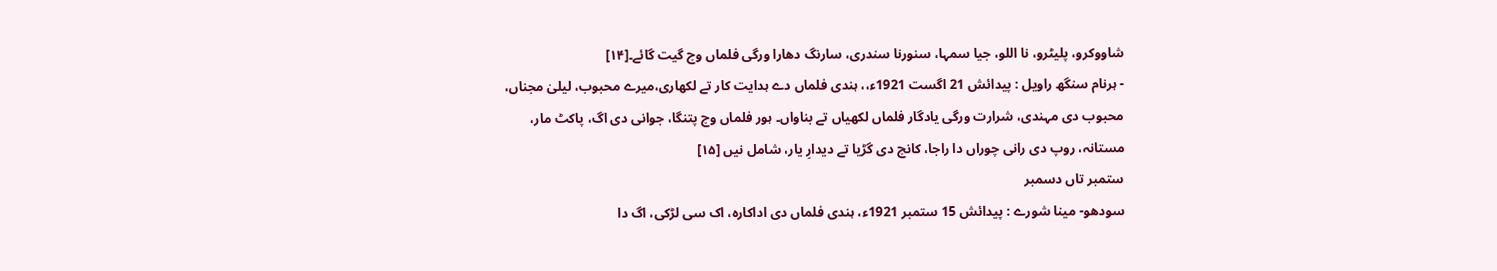شاووکرو، پلیٹرو، نا اللو، جیا سمہا، سنورنا سندری، سارنگ دھارا ورگی فلماں وچ گیت گائے۔[۱۴]
- ہرنام سنگھ راویل : پیدائش 21 اگست 1921ء،، ہندی فلماں دے ہدایت کار تے لکھاری،میرے محبوب، لیلیٰ مجناں، محبوب دی مہندی، شرارت ورگی یادگار فلماں لکھياں تے بناواں۔ ہور فلماں وچ پتنگا، جوانی دی اگ، پاکٹ مار، مستانہ، روپ دی رانی چوراں دا راجا، کانچ دی گڑیا تے دیدارِ یار، شامل نيں [۱۵]
ستمبر تاں دسمبر
سودھو- مینا شورے : پیدائش 15 ستمبر 1921ء، ہندی فلماں دی اداکارہ، اک سی لڑکی، اگ دا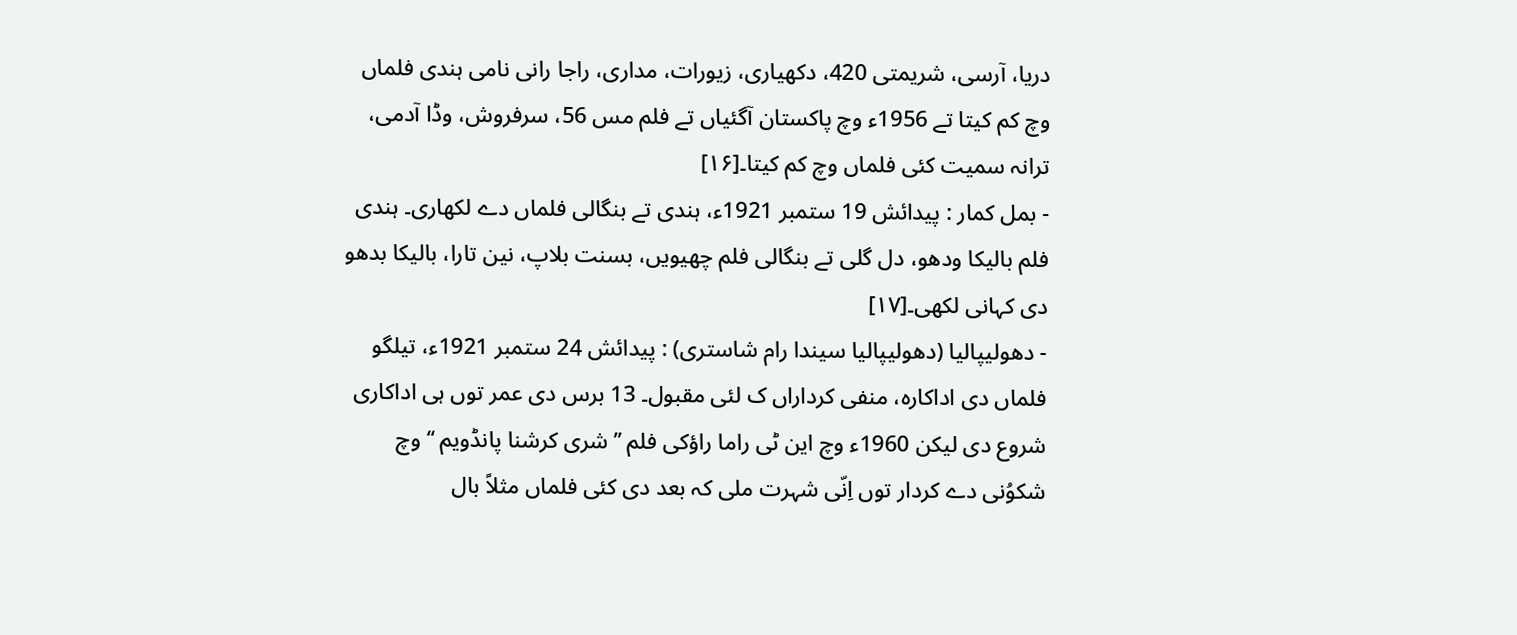دریا، آرسی، شریمتی 420، دکھیاری، زیورات، مداری، راجا رانی نامی ہندی فلماں وچ کم کيتا تے 1956ء وچ پاکستان آگئياں تے فلم مس 56، سرفروش، وڈا آدمی، ترانہ سمیت کئی فلماں وچ کم کيتا۔[۱۶]
- بمل کمار : پیدائش 19 ستمبر 1921ء، ہندی تے بنگالی فلماں دے لکھاری۔ ہندی فلم بالیکا ودھو، دل گلی تے بنگالی فلم چھیويں، بسنت بلاپ، نین تارا، بالیکا بدھو دی کہانی لکھی۔[۱۷]
- دھولیپالیا (دھولیپالیا سیندا رام شاستری) : پیدائش 24 ستمبر 1921ء، تیلگو فلماں دی اداکارہ، منفی کرداراں ک لئی مقبول۔ 13 برس دی عمر توں ہی اداکاری شروع دی لیکن 1960ء وچ این ٹی راما راؤکی فلم ’’شری کرشنا پانڈویم ‘‘ وچ شکوُنی دے کردار توں اِنّی شہرت ملی کہ بعد دی کئی فلماں مثلاً بال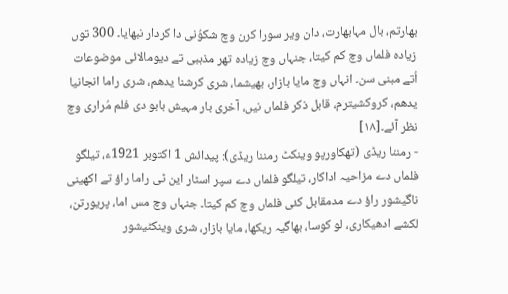بھارتم، بال مہابھارت، دان ویر سورا کرن وچ شکوُنی دا کردار نبھایا۔ 300 توں زیادہ فلماں وچ کم کيتا، جنہاں وچ زیادہ تھر مذہبی تے دیومالائی موضوعات اُتے مبنی سن۔ انہاں وچ مایا بازار، بھیشما، شری کرشنا یدھم، شری راما انجانیا یدھم، کروکشیترم، قابل ذکر فلماں نيں، آخری بار مہیش بابو دی فلم مُراری وچ نظر آئے۔[۱۸]
- رمننا ریڈی (تھکاورپو وینکٹ رمننا ریڈی): پیدائش 1 اکتوبر 1921ء، تیلگو فلماں دے مزاحیہ اداکار، تیلگو فلماں دے سپر اسٹار این ٹی راما راؤ تے اکھینی ناگیشور راؤ دے مدمقابل کئی فلماں وچ کم کيتا۔ جنہاں وچ مس اما، پریورتن، لکشے ادھیکاری، لو کوسا، بھاگیہ ریکھا، مایا بازار، شری وینکٹیشور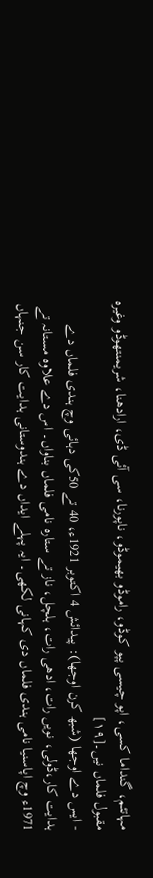مہاتئم، گنداما کسی، اپو چیسی پپو کوڈو، راموڈو بھیموڈو، ناپورنا، سی آئی ڈی، ارادھنا، شریمنتھوڈو وغیرہ مقبول فلماں نيں۔[۱۹]
- ایس دے اوجھا (شبھ کرن اوجھا): پیدائش 4 اکتوبر 1921ء، 40 تے 50کی دہائی وچ ہندی فلماں دے ہدایت کار،ڈولی، نويں رات، ادھی رات، ہلچل، ناز تے ستارہ نامی فلماں بناواں۔ اس دے علاوہ مستانہ تے 1971ء وچ اپاسنیا نامی ہندی فلماں دی کہانی لکھی۔ ایہ پہلے ایداں دے ہندوستانی ہدایت کار سن جنہاں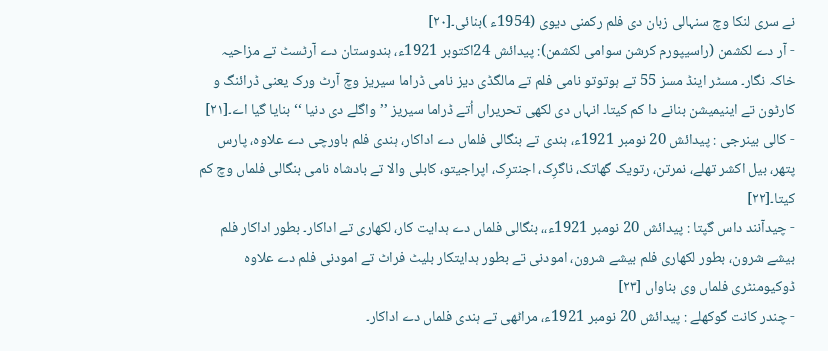نے سری لنکا وچ سنہالی زبان دی فلم رکمنی دیوی (1954ء )بنائی۔[۲۰]
- آر دے لکشمن (راسیپورم كرشن سوامی لکشمن): پیدائش 24اکتوبر 1921ء، ہندوستان دے آرٹسٹ تے مزاحیہ خاکہ نگار۔ مسٹر اینڈ مسز 55 تے ہوتوتو نامی فلم تے مالگڈی دیز نامی ڈراما سیریز وچ آرٹ ورک یعنی ڈرائنگ و کارٹون تے اینیمیشن بنانے دا کم کيتا۔ انہاں دی لکھی تحریراں اُتے ڈراما سیریز ’’واگلے دی دنیا ‘‘ بنایا گیا اے۔[۲۱]
- کالی بینرجی : پیدائش 20 نومبر 1921ء، ہندی تے بنگالی فلماں دے اداکار، ہندی فلم باورچی دے علاوہ، پارس پتھر، بیل اکشر تھلے، نمرتن، رتویک گھاتک، ناگرِک، اجنترِک، اپراجیتو، کابلی والا تے بادشاہ نامی بنگالی فلماں وچ کم کيتا۔[۲۲]
- چیدآنند داس گپتا : پیدائش 20 نومبر 1921ء،، بنگالی فلماں دے ہدایت کار، لکھاری تے اداکار۔ بطور اداکار فلم بیشے شرون، بطور لکھاری فلم بیشے شرون، امودنی تے بطور ہدایتکار بلیٹ فراٹ تے امودنی فلم دے علاوہ ڈوکیومنٹری فلماں وی بناواں [۲۳]
- چندر کانت گوکھلے : پیدائش 20 نومبر 1921ء، مراٹھی تے ہندی فلماں دے اداکار۔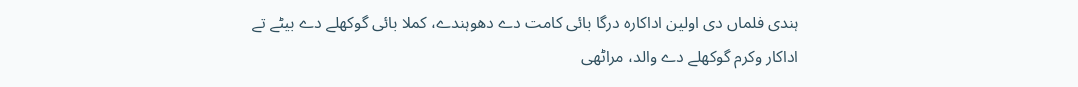ہندی فلماں دی اولین اداکارہ درگا بائی کامت دے دھوہندے، کملا بائی گوکھلے دے بیٹے تے اداکار وکرم گوکھلے دے والد، مراٹھی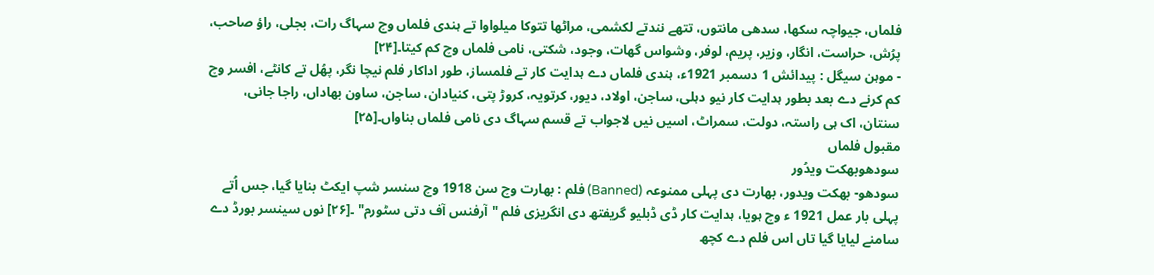فلماں، جیواچہ سکھا، سدھی مانتوں، تتھے نندتے لکشمی، مراٹھا تتوکا میلواوا تے ہندی فلماں وچ سہاگ رات، بجلی، راؤ صاحب، پرُش، حراست، انگار، وزیر، پریم، لوفر، وشواس گھات، وجود، شکتی، نامی فلماں وچ کم کيتا۔[۲۴]
- موہن سیگل : پیدائش 1 دسمبر 1921ء، ہندی فلماں دے ہدایت کار تے فلمساز، طور اداکار فلم نیچا نگر، پھُل تے کانٹے، افسر وچ کم کرنے دے بعد بطور ہدایت کار نیو دہلی، ساجن، اولاد، دیور، کرتویہ، کروڑ پتی، کنیادان، ساجن، ساون بھاداں، راجا جانی، سنتان، اک ہی راستہ، دولت، سمراٹ، اسيں نيں لاجواب تے قسم سہاگ دی نامی فلماں بناواں۔[۲۵]
مقبول فلماں
سودھوبھکت ویدُور
سودھو- بھکت ویدور، بھارت دی پہلی ممنوعہ (Banned) فلم : بھارت وچ سن 1918 وچ سنسر شپ ایکٹ بنایا گیا، جس اُتے پہلی بار عمل 1921 ء وچ ہويا، ہدایت کار ڈی ڈبلیو گریفتھ دی انگریزی فلم "آرفنس آف دتی سٹورم" ۔[۲۶] نوں سینسر بورڈ دے سامنے لیایا گیا تاں اس فلم دے کچھ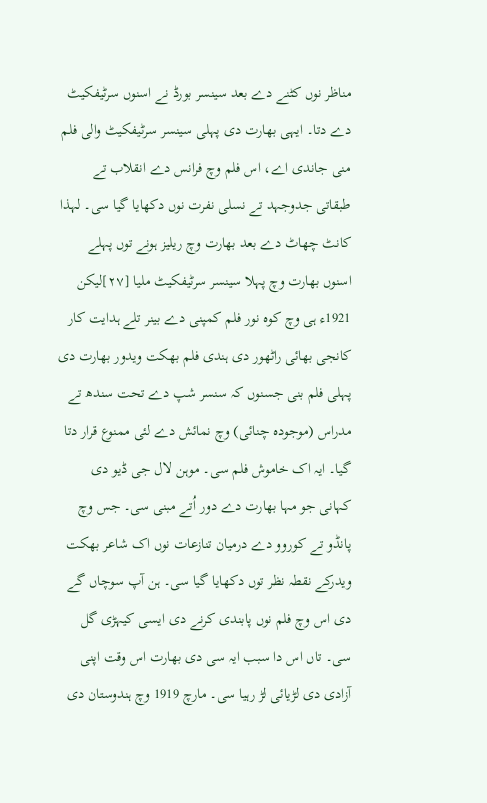مناظر نوں کٹنے دے بعد سینسر بورڈ نے اسنوں سرٹیفکیٹ دے دتا۔ ایہی بھارت دی پہلی سینسر سرٹیفکیٹ والی فلم منی جاندی اے، اس فلم وچ فرانس دے انقلاب تے طبقاتی جدوجہد تے نسلی نفرت نوں دکھایا گیا سی۔ لہذا کانٹ چھاٹ دے بعد بھارت وچ ریلیز ہونے توں پہلے اسنوں بھارت وچ پہلا سینسر سرٹیفکیٹ ملیا [۲۷]لیکن 1921ء ہی وچ کوہ نور فلم کمپنی دے بینر تلے ہدایت کار کانجی بھائی راٹھور دی ہندی فلم بھکت ویدور بھارت دی پہلی فلم بنی جسنوں کہ سنسر شپ دے تحت سندھ تے مدراس (موجودہ چنائی) وچ نمائش دے لئی ممنوع قرار دتا گیا۔ ایہ اک خاموش فلم سی۔ موہن لال جی ڈیو دی کہانی جو مہا بھارت دے دور اُتے مبنی سی۔ جس وچ پانڈو تے كوروو دے درمیان تنازعات نوں اک شاعر بھکت ویدرکے نقطہ نظر توں دکھایا گیا سی۔ ہن آپ سوچاں گے دی اس وچ فلم نوں پابندی کرنے دی ایسی کیہڑی گل سی۔ تاں اس دا سبب ایہ سی دی بھارت اس وقت اپنی آزادی دی لڑیائی لڑ رہیا سی۔ مارچ 1919 وچ ہندوستان دی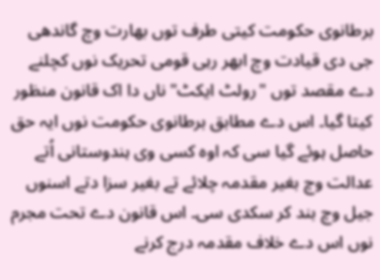برطانوی حکومت کیتی طرف توں بھارت وچ گاندھی جی دی قیادت وچ ابھر رہی قومی تحریک نوں کچلنے دے مقصد توں "رولٹ ایکٹ" ناں دا اک قانون منظور کيتا گیا۔ اس دے مطابق برطانوی حکومت نوں ایہ حق حاصل ہوئے گیا سی کہ اوہ کسی وی ہندوستانی اُتے عدالت وچ بغیر مقدمہ چلائے تے بغیر سزا دتے اسنوں جیل وچ بند کر سکدی سی۔ اس قانون دے تحت مجرم نوں اس دے خلاف مقدمہ درج کرنے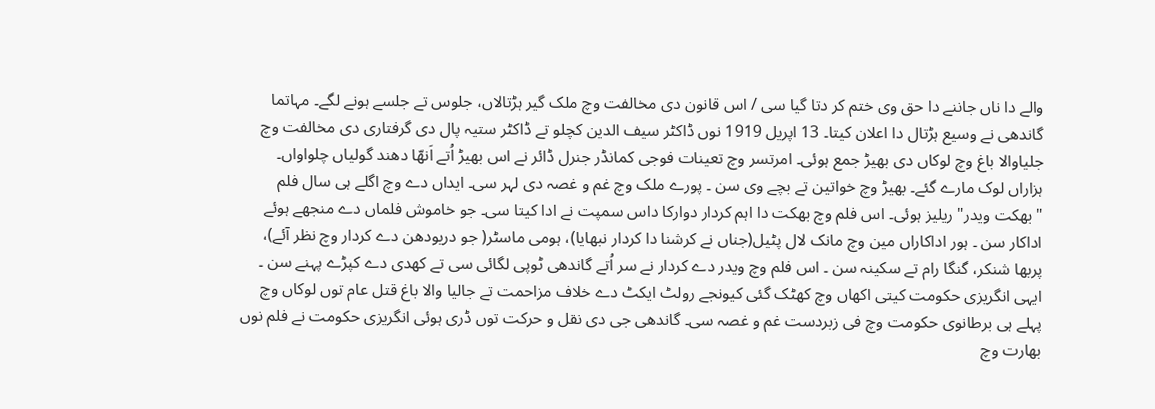والے دا ناں جاننے دا حق وی ختم کر دتا گیا سی / اس قانون دی مخالفت وچ ملک گیر ہڑتالاں، جلوس تے جلسے ہونے لگے۔ مہاتما گاندھی نے وسیع ہڑتال دا اعلان کيتا۔ 13 اپریل 1919 نوں ڈاکٹر سیف الدین كچلو تے ڈاکٹر ستیہ پال دی گرفتاری دی مخالفت وچ جلياوالا باغ وچ لوکاں دی بھیڑ جمع ہوئی۔ امرتسر وچ تعینات فوجی کمانڈر جنرل ڈائر نے اس بھیڑ اُتے اَنھّا دھند گولیاں چلواواں۔ ہزاراں لوک مارے گئے۔ بھیڑ وچ خواتین تے بچے وی سن ۔ پورے ملک وچ غم و غصہ دی لہر سی۔ ایداں دے وچ اگلے ہی سال فلم "بھکت ویدر" ریلیز ہوئی۔ اس فلم وچ بھکت دا اہم کردار دوارکا داس سمپت نے ادا کيتا سی۔ جو خاموش فلماں دے منجھے ہوئے اداکار سن ۔ ہور اداکاراں مین وچ مانک لال پٹیل(جناں نے کرشنا دا کردار نبھایا)، ہومی ماسٹر( جو دریودھن دے کردار وچ نظر آئے)، پربھا شنکر، گنگا رام تے سکینہ سن ۔ اس فلم وچ ویدر دے کردار نے سر اُتے گاندھی ٹوپی لگائی سی تے کھدی دے کپڑے پہنے سن ۔ ایہی انگریزی حکومت کیتی اکھاں وچ کھٹک گئی کیونجے رولٹ ایکٹ دے خلاف مزاحمت تے جاليا والا باغ قتل عام توں لوکاں وچ پہلے ہی برطانوی حکومت وچ فی زبردست غم و غصہ سی۔ گاندھی جی دی نقل و حرکت توں ڈری ہوئی انگریزی حکومت نے فلم نوں بھارت وچ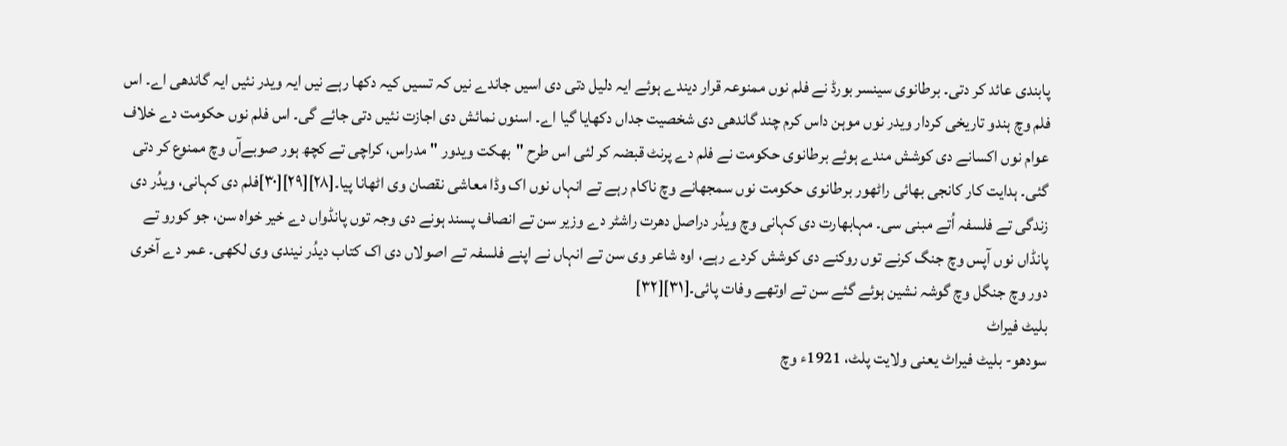پابندی عائد کر دتی۔ برطانوی سینسر بورڈ نے فلم نوں ممنوعہ قرار دیندے ہوئے ایہ دلیل دتی دی اسيں جاندے نيں کہ تسيں کیہ دکھا رہے نيں ایہ ویدر نئيں ایہ گاندھی اے۔ اس فلم وچ ہندو تاریخی کردار ویدر نوں موہن داس کرم چند گاندھی دی شخصیت جداں دکھایا گیا اے۔ اسنوں نمائش دی اجازت نئيں دتی جائے گی۔ اس فلم نوں حکومت دے خلاف عوام نوں اکسانے دی کوشش مندے ہوئے برطانوی حکومت نے فلم دے پرنٹ قبضہ کر لئی اس طرح "بھکت ویدور " مدراس، کراچی تے کچھ ہور صوبےآں وچ ممنوع کر دتی گئی۔ ہدایت کار کانجی بھائی راٹھور برطانوی حکومت نوں سمجھانے وچ ناکام رہے تے انہاں نوں اک وڈا معاشی نقصان وی اٹھانا پيا۔[۲۸][۲۹][۳۰]فلم دی کہانی، ویدُر دی زندگی تے فلسفہ اُتے مبنی سی۔ مہابھارت دی کہانی وچ ویدُر دراصل دھرت راشٹر دے وزیر سن تے انصاف پسند ہونے دی وجہ توں پانڈواں دے خیر خواہ سن، جو کورو تے پانڈاں نوں آپس وچ جنگ کرنے توں روکنے دی کوشش کردے رہے، اوہ شاعر وی سن تے انہاں نے اپنے فلسفہ تے اصولاں دی اک کتاب دیدُر نیندی وی لکھی۔ عمر دے آخری دور وچ جنگل وچ گوشہ نشین ہوئے گئے سن تے اوتھے وفات پائی۔[۳۱][۳۲]
بلیٹ فیراٹ
سودھو- بلیٹ فیراٹ یعنی ولایت پلٹ، 1921ء وچ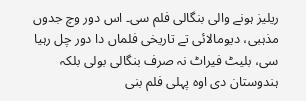ریلیز ہونے والی بنگالی فلم سی۔ اس دور وچ جدوں مذہبی، دیومالائی تے تاریخی فلماں دا دور چل رہیا سی، بلیٹ فیراٹ نہ صرف بنگالی بولی بلکہ ہندوستان دی اوہ پہلی فلم بنی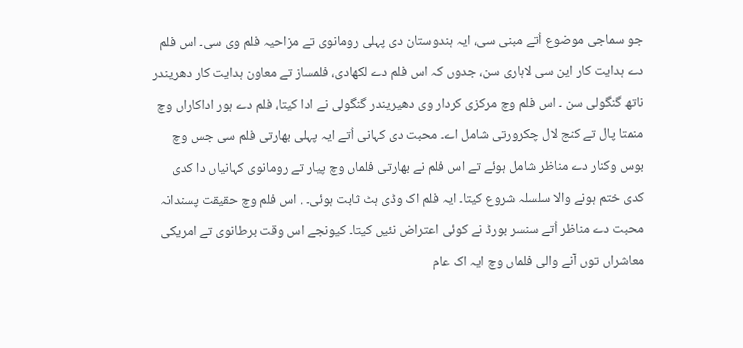جو سماجی موضوع اُتے مبنی سی، ایہ ہندوستان دی پہلی رومانوی تے مزاحیہ فلم وی سی۔ اس فلم دے ہدایت کار این سی لاہاری سن، جدوں کہ اس فلم دے لکھادی، فلمساز تے معاون ہدایت کار دھریندر ناتھ گنگولی سن ۔ اس فلم وچ مرکزی کردار وی دھیریندر گنگولی نے ادا کيتا، فلم دے ہور اداکاراں وچ منمتا پال تے کنج لال چکرورتی شامل اے۔ محبت دی کہانی اُتے ایہ پہلی بھارتی فلم سی جس وچ بوس وکنار دے مناظر شامل ہوئے تے اس فلم نے بھارتی فلماں وچ پیار تے رومانوی کہانیاں دا کدی کدی ختم ہونے والا سلسلہ شروع کيتا۔ ایہ فلم اک وڈی ہٹ ثابت ہوئی۔ . اس فلم وچ حقیقت پسندانہ محبت دے مناظر اُتے سنسر بورڈ نے کوئی اعتراض نئيں کيتا۔ کیونجے اس وقت برطانوی تے امریکی معاشراں توں آنے والی فلماں وچ ایہ اک عام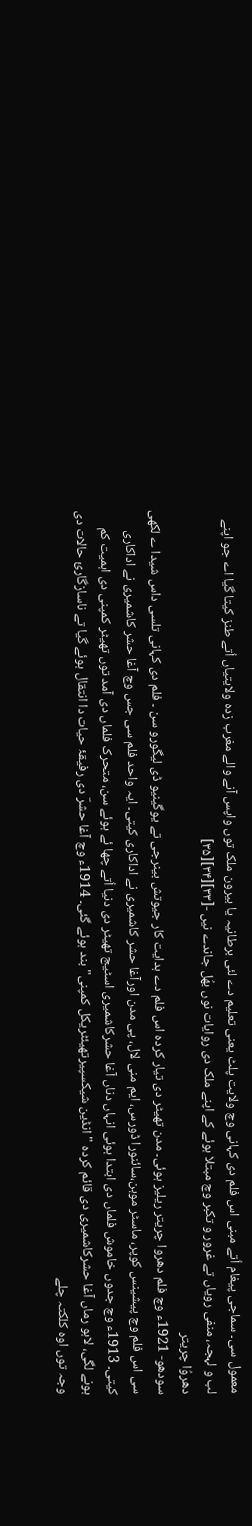معمول سی۔ سماجی پیغام اُتے مبنی اس فلم دی کہانی وچ ولایت پلٹ یعنی تعلیم دے لئی برطانیہ یا بیرون ملک توں واپس آنے والے مغرب زدہ ولایتیاں اُتے طنز کيتا گیا اے جو اپنے لب و لہجہ، منفی رویاں تے غرور و تکبر وچ مبتلا ہوئے کے اپنے ملک دی روایات نوں بھُل جاندے نيں -[۳۳][۳۴][۳۵]
دھروُا چریتر
سودھو- 1921ء وچ فلم دھروا چریتر ریلیز ہوئی۔ مدن تھیٹر دی تیار کردہ اس فلم دے ہدایت کار جیوتش بینرجی تے یوگینیو ڈی لیگورو سن ۔ فلم دی کہانی تلسی داس شیدا ے لکھی سی اس فلم وچ پیشینس کوپر، ماسٹر موہن،سائنورا ڈورس، ایم منی لال، پی مدن اورآغا حشر کاشمیری نے اداکاری کيتی۔ ایہ واحد فلم سی جس وچ آغا حشر کاشمیری نے اداکاری کيتی۔ 1913ء وچ جدوں خاموش فلماں دی ابتدا ہوئی انہاں دناں آغا حشرکاشمیری اسٹیج تھیٹر دی دنیا اُتے چھا ئے ہوئے سن، متحرک فلماں دی آمد توں تھیٹر کمپنی دی اہمیت کم ہونے لگی، لاہو رماں آغا حشرکاشمیری دی قائم کردہ "انڈین شیکسپیرتھیئٹریکل کمپنی"بند ہوئے گئی۔ 1914ء وچ آغا حشرؔ دی رفیقۂ حیات دا انتقال ہوئے گیا تے ناسازگاریٔ حالات دی وجہ توں اوہ کلکتہ چلے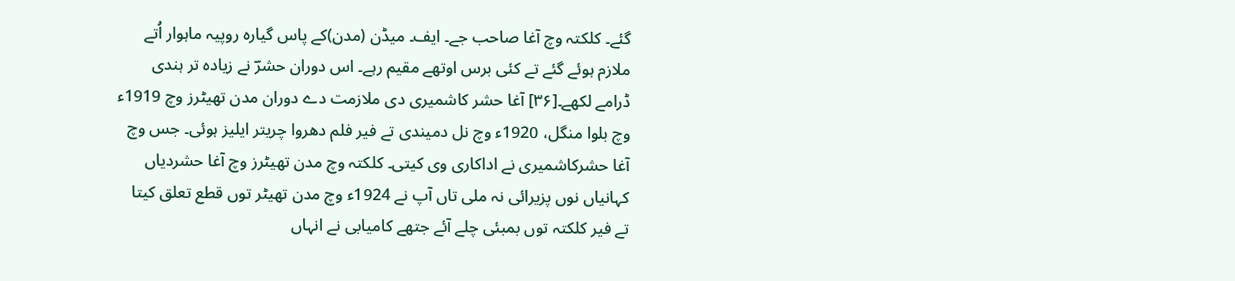گئے۔ کلکتہ وچ آغا صاحب جے۔ ایف۔ میڈن (مدن)کے پاس گیارہ روپیہ ماہوار اُتے ملازم ہوئے گئے تے کئی برس اوتھے مقیم رہے۔ اس دوران حشرؔ نے زیادہ تر ہندی ڈرامے لکھے۔[۳۶] آغا حشر کاشمیری دی ملازمت دے دوران مدن تھیٹرز وچ 1919ء وچ بلوا منگل، 1920ء وچ نل دمیندی تے فیر فلم دھروا چریتر ایلیز ہوئی۔ جس وچ آغا حشرکاشمیری نے اداکاری وی کيتی۔ کلکتہ وچ مدن تھیٹرز وچ آغا حشردیاں کہانیاں نوں پزیرائی نہ ملی تاں آپ نے 1924ء وچ مدن تھیٹر توں قطع تعلق کيتا تے فیر کلکتہ توں بمبئی چلے آئے جتھے کامیابی نے انہاں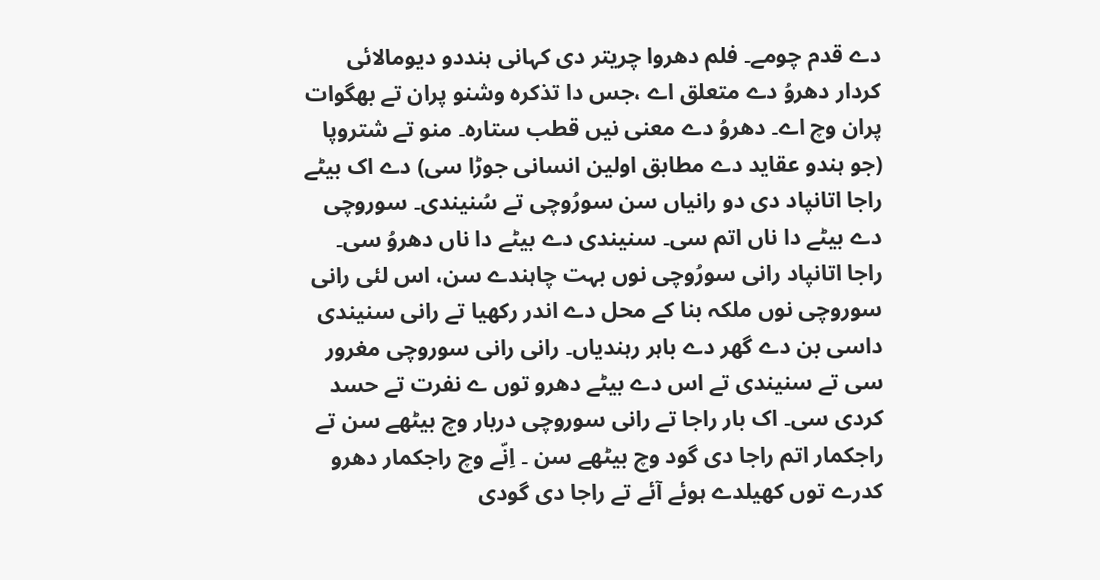دے قدم چومے۔ فلم دھروا چریتر دی کہانی ہنددو دیومالائی کردار دھروُ دے متعلق اے ،جس دا تذکرہ وشنو پران تے بھگوات پران وچ اے۔ دھروُ دے معنی نيں قطب ستارہ۔ منو تے شتروپا (جو ہندو عقاید دے مطابق اولین انسانی جوڑا سی) دے اک بیٹے راجا اتانپاد دی دو رانیاں سن سورُوچی تے سُنیندی۔ سوروچی دے بیٹے دا ناں اتم سی۔ سنیندی دے بیٹے دا ناں دھروُ سی۔ راجا اتانپاد رانی سورُوچی نوں بہت چاہندے سن، اس لئی رانی سوروچی نوں ملکہ بنا کے محل دے اندر رکھیا تے رانی سنیندی داسی بن دے گھر دے باہر رہندیاں۔ رانی رانی سوروچی مغرور سی تے سنیندی تے اس دے بیٹے دھرو توں ے نفرت تے حسد کردی سی۔ اک بار راجا تے رانی سوروچی دربار وچ بیٹھے سن تے راجکمار اتم راجا دی گود وچ بیٹھے سن ۔ اِنّے وچ راجکمار دھرو کدرے توں کھیلدے ہوئے آئے تے راجا دی گودی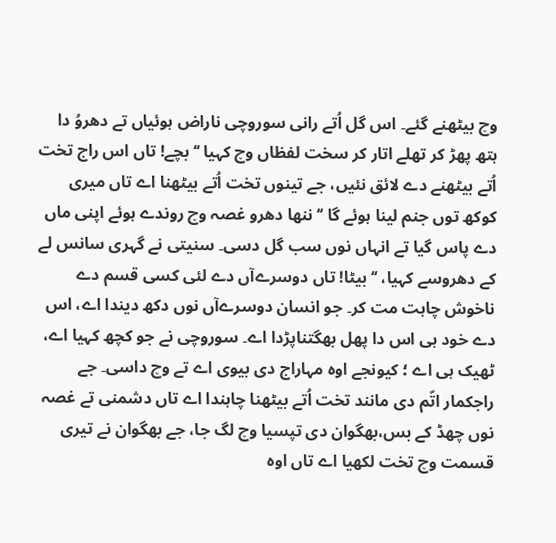وچ بیٹھنے گئے۔ اس گل اُتے رانی سوروچی ناراض ہوئیاں تے دھروُ دا ہتھ پھڑ کر تھلے اتار کر سخت لفظاں وچ کہیا ‘‘بچے! تاں اس راج تخت اُتے بیٹھنے دے لائق نئيں، جے تینوں تخت اُتے بیٹھنا اے تاں میری کوکھ توں جنم لینا ہوئے گا ‘‘ ننھا دھرو غصہ وچ روندے ہوئے اپنی ماں دے پاس گیا تے انہاں نوں سب گل دسی۔ سنيتی نے گہری سانس لے کے دھروسے کہیا، ‘‘بیٹا! تاں دوسرےآں دے لئی کسی قسم دے ناخوش چاہت مت کر۔ جو انسان دوسرےآں نوں دکھ دیندا اے، اس دے خود ہی اس دا پھل بھگتناپڑدا اے۔ سوروچی نے جو کچھ کہیا اے، ٹھیک ہی اے ؛ کیونجے اوہ مہاراج دی بیوی اے تے وچ داسی۔ جے راجکمار اتّم دی مانند تخت اُتے بیٹھنا چاہندا اے تاں دشمنی تے غصہ نوں چھڈ کے بس،بھگوان دی تپسیا وچ لگ جا، جے بھگوان نے تیری قسمت وچ تخت لکھیا اے تاں اوہ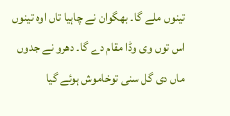تینوں ملے گا۔ بھگوان نے چاہیا تاں اوہ تینوں اس توں وی وڈا مقام دے گا۔ دھرو نے جدوں ماں دی گل سنی توخاموش ہوئے گیا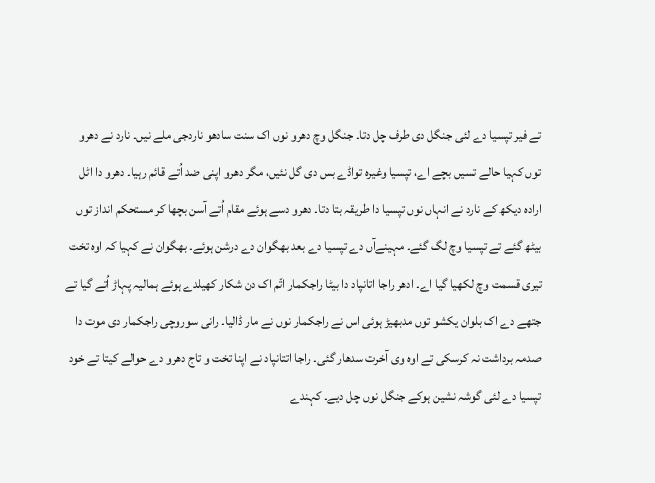تے فیر تپسیا دے لئی جنگل دی طرف چل دتا۔ جنگل وچ دھرو نوں اک سنت سادھو ناردجی ملے نيں۔ نارد نے دھرو توں کہیا حالے تسيں بچے اے، تپسیا وغیرہ تواڈے بس دی گل نئيں، مگر دھرو اپنی ضد اُتے قائم رہیا۔ دھرو دا اٹل ارادہ دیکھ کے نارد نے انہاں نوں تپسیا دا طریقہ بتا دتا۔ دھرو دسے ہوئے مقام اُتے آسن بچھا کر مستحکم انداز توں بیٹھ گئے تے تپسیا وچ لگ گئے۔ مہینےآں دے تپسیا دے بعد بھگوان دے درشن ہوئے۔ بھگوان نے کہیا کہ اوہ تخت تیری قسمت وچ لکھیا گیا اے۔ ادھر راجا اتانپاد دا بیٹا راجکمار اتّم اک دن شکار کھیلدے ہوئے ہمالیہ پہاڑ اُتے گیا تے جتھے دے اک بلوان يكشو توں مدبھیڑ ہوئی اس نے راجکمار نوں نے مار ڈالیا۔ رانی سوروچی راجکمار دی موت دا صدمہ برداشت نہ کرسکی تے اوہ وی آخرت سدھار گئی۔ راجا اتتانپاد نے اپنا تخت و تاج دھرو دے حوالے کيتا تے خود تپسیا دے لئی گوشہ نشین ہوکے جنگل نوں چل دیے۔ کہندے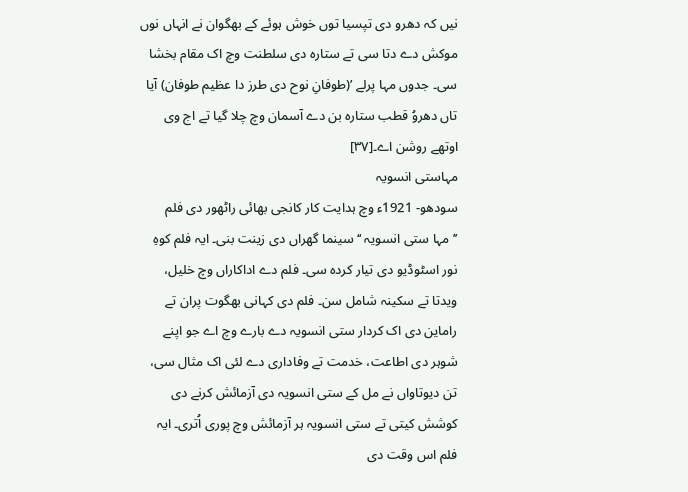نيں کہ دھرو دی تپسیا توں خوش ہوئے کے بھگوان نے انہاں نوں موکش دے دتا سی تے ستارہ دی سلطنت وچ اک مقام بخشا سی۔ جدوں مہا پرلے ’(طوفانِ نوح دی طرز دا عظیم طوفان) آیا تاں دھروُ قطب ستارہ بن دے آسمان وچ چلا گیا تے اج وی اوتھے روشن اے۔[۳۷]
مہاستی انسویہ
سودھو- 1921ء وچ ہدایت کار کانجی بھائی راٹھور دی فلم ’’مہا ستی انسویہ ‘‘ سینما گھراں دی زینت بنی۔ ایہ فلم کوہِ نور اسٹوڈیو دی تیار کردہ سی۔ فلم دے اداکاراں وچ خلیل، ویدتا تے سکینہ شامل سن۔ فلم دی کہانی بھگوت پران تے راماین دی اک کردار ستی انسویہ دے بارے وچ اے جو اپنے شوہر دی اطاعت، خدمت تے وفاداری دے لئی اک مثال سی، تن دیوتاواں نے مل کے ستی انسویہ دی آزمائش کرنے دی کوشش کيتی تے ستی انسویہ ہر آزمائش وچ پوری اُتری۔ ایہ فلم اس وقت دی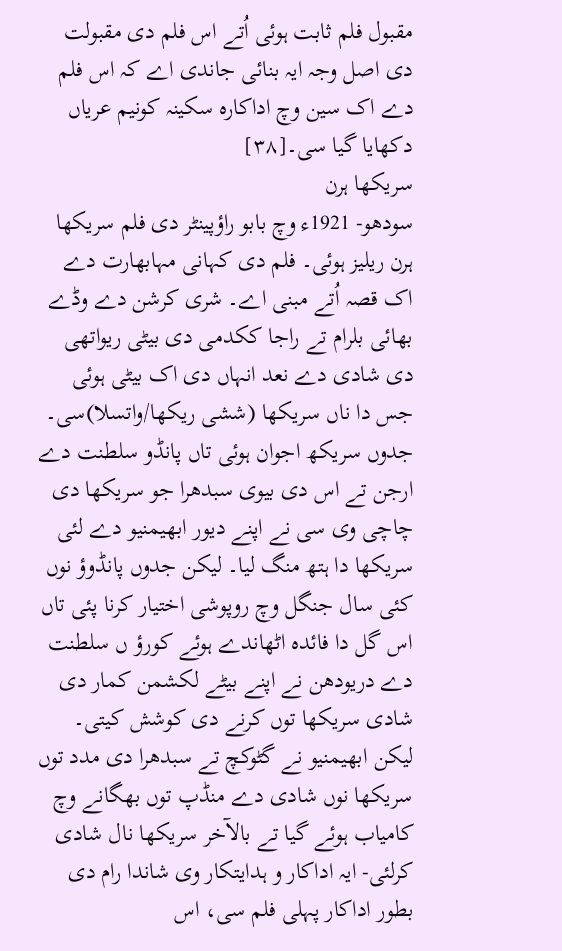مقبول فلم ثابت ہوئی اُتے اس فلم دی مقبولت دی اصل وجہ ایہ بنائی جاندی اے کہ اس فلم دے اک سین وچ اداکارہ سکینہ کونیم عریاں دکھایا گیا سی۔[۳۸]
سریکھا ہرن
سودھو- 1921ء وچ بابو راؤپینٹر دی فلم سریکھا ہرن ریلیز ہوئی۔ فلم دی کہانی مہابھارت دے اک قصہ اُتے مبنی اے۔ شری کرشن دے وڈے بھائی بلرام تے راجا ککدمی دی بیٹی ریواتھی دی شادی دے نعد انہاں دی اک بیٹی ہوئی جس دا ناں سریکھا (ششی ریکھا/واتسلا)سی۔ جدوں سریکھ اجوان ہوئی تاں پانڈو سلطنت دے ارجن تے اس دی بیوی سبدھرا جو سریکھا دی چاچی وی سی نے اپنے دیور ابھیمنیو دے لئی سریکھا دا ہتھ منگ لیا۔ لیکن جدوں پانڈوؤ نوں کئی سال جنگل وچ روپوشی اختیار کرنا پئی تاں اس گل دا فائدہ اٹھاندے ہوئے کورؤ ں سلطنت دے دریودھن نے اپنے بیٹے لکشمن کمار دی شادی سریکھا توں کرنے دی کوشش کيتی۔ لیکن ابھیمنیو نے گٹوکچ تے سبدھرا دی مدد توں سریکھا نوں شادی دے منڈپ توں بھگانے وچ کامیاب ہوئے گیا تے بالآخر سریکھا نال شادی کرلئی- ایہ اداکار و ہدایتکار وی شاندا رام دی بطور اداکار پہلی فلم سی، اس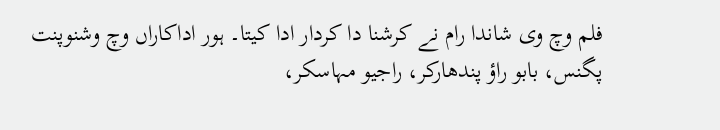فلم وچ وی شاندا رام نے کرشنا دا کردار ادا کيتا۔ ہور اداکاراں وچ وشنوپنت پگنس، بابو راؤ پندھارکر، راجیو مہاسکر،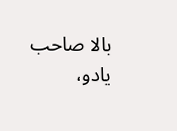بالا صاحب یادو،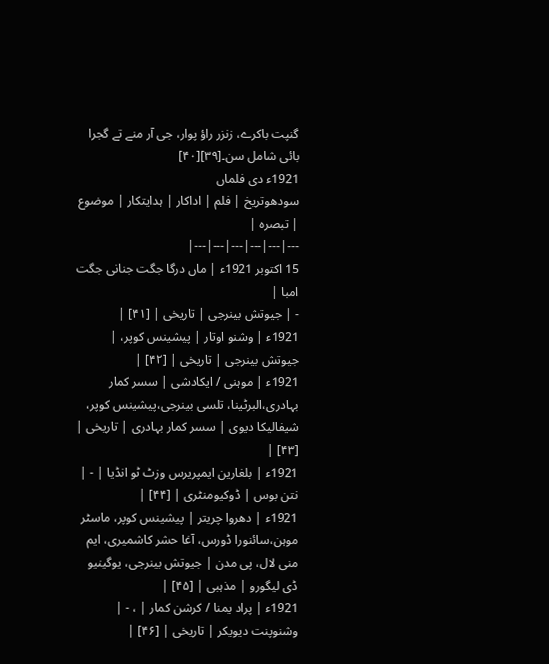گنپت باکرے، زنزر راؤ پوار، جی آر منے تے گجرا بائی شامل سن۔[۳۹][۴۰]
1921ء دی فلماں
سودھوتریخ | فلم | اداکار | ہدایتکار | موضوع | تبصرہ |
---|---|---|---|---|---|
15 اکتوبر 1921ء | ماں درگا جگت جنانی جگت امبا |
- | جیوتش بینرجی | تاریخی | [۴۱] |
1921ء | وشنو اوتار | پیشینس کوپر، | جیوتش بینرجی | تاریخی | [۴۲] |
1921ء | موہنی / ایکادشی | سسر کمار بہادری،البرٹینا، تلسی بینرجی،پیشینس کوپر، شیفالیکا دیوی | سسر کمار بہادری | تاریخی | [۴۳] |
1921ء | بلغارین ایمپریرس وزٹ ٹو انڈیا | - | نتن بوس | ڈوکیومنٹری | [۴۴] |
1921ء | دھروا چریتر | پیشینس کوپر، ماسٹر موہن،سائنورا ڈورس، آغا حشر کاشمیری، ایم منی لال، پی مدن | جیوتش بینرجی، یوگینیو ڈی لیگورو | مذہبی | [۴۵] |
1921ء | پراد یمنا / کرشن کمار | ، - | وشنوپنت دیویکر | تاریخی | [۴۶] |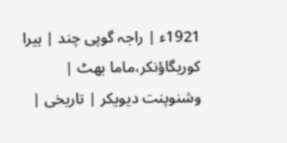1921ء | راجہ گوپی چند | ہیرا کوریگاؤنکر،ماما بھٹ | وشنوپنت دیویکر | تاریخی |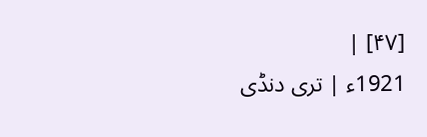[۴۷] |
1921ء | تری دنڈی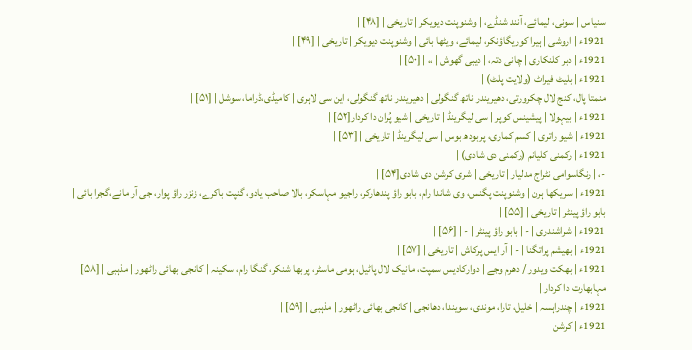سنیاس | سونی، لیمائے، آنند شنڈے، | وشنوپنت دیویکر | تاریخی | [۴۸] |
1921ء | اروشی | ہیرا کوریگاؤنکر، لیمائے، ویٹھا بائی | وشنوپنت دیویکر | تاریخی | [۴۹] |
1921ء | دبر کلنکاری | چانی دتہ، | دیبی گھوش | ،، | [۵۰] |
1921ء | بلیٹ فیراٹ (ولایت پلٹ) |
منمتا پال، کنج لال چکرورتی، دھیریندر ناتھ گنگولی | دھیریندر ناتھ گنگولی، این سی لاہری | کامیڈی،ڈراما، سوشل | [۵۱] |
1921ء | بیہولا | پیشینس کوپر | سی لیگرینڈ | تاریخی | شیو پُران دا کردار[۵۲] |
1921ء | شیو راتری | کسم کماری، پربودھ بوس | سی لیگرینڈ | تاریخی | [۵۳] |
1921ء | رکمنی کلیانم (رکمنی دی شادی) |
-، | رنگاسوامی نٹراج مدلیار | تاریخی | شری کرشن دی شادی[۵۴] |
1921ء | سریکھا ہرن | وشنوپنت پگنس، وی شاندا رام، بابو راؤ پندھارکر، راجیو مہاسکر، بالا صاحب یادو، گنپت باکرے، زنزر راؤ پوار، جی آر مانے،گجرا بائی | بابو راؤ پینٹر | تاریخی | [۵۵] |
1921ء | شراشندری | - | بابو راؤ پینٹر | - | [۵۶] |
1921ء | بھیشم پراتگنا | - | آر ایس پرکاش | تاریخی | [۵۷] |
1921ء | بھکت ویدور / دھرم وجے | دوارکادیس سمپت، مانیک لال پاٹیل، ہومی ماسٹر، پربھا شنکر، گنگا رام، سکینہ | کانجی بھائی راٹھور | مذہبی | [۵۸] مہابھارت دا کردار |
1921ء | چندراہسہ | خلیل، تارا، موندی، سویندا، دھانجی | کانجی بھائی راٹھور | مذہبی | [۵۹] |
1921ء | کرشن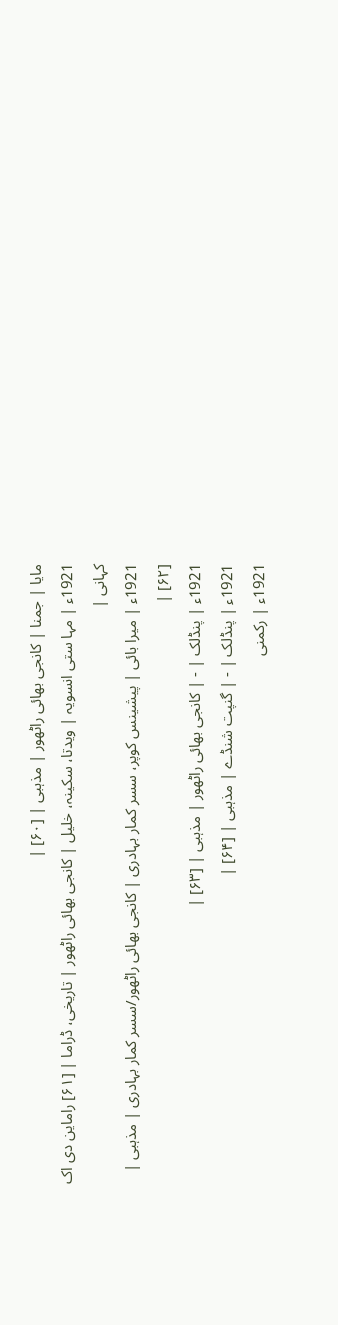مایا | جمنا | کانجی بھائی راٹھور | مذہبی | [۶۰] |
1921ء | مہا ستی انسویہ | ویدتا، سکینہ، خلیل | کانجی بھائی راٹھور | تاریخی، ڈراما | [۶۱] راماین دی اک کہانی |
1921ء | میرا بائی | پیشینس کوپر، سسر کمار بہادری | کانجی بھائی راٹھور/سسر کمار بہادری | مذہبی | [۶۲] |
1921ء | پنڈلک | - | کانجی بھائی راٹھور | مذہبی | [۶۳] |
1921ء | پنڈلک | - | گنپت شنڈے | مذہبی | [۶۴] |
1921ء | رکمنی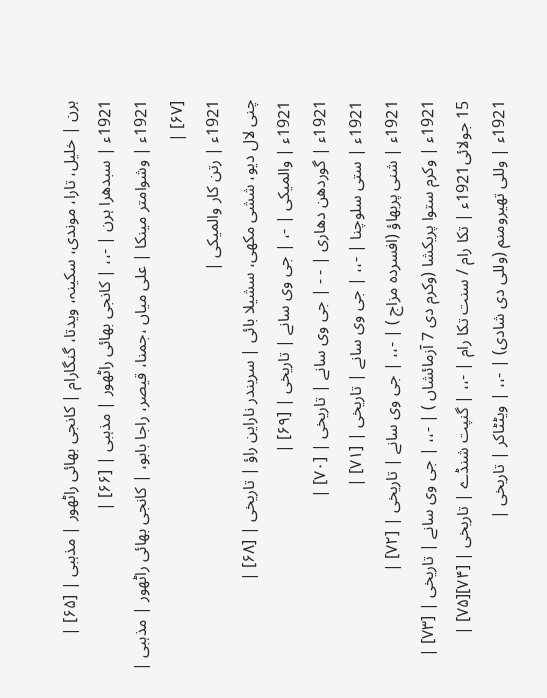ہرن | خلیل، تارا، موندی، سکینہ، ویدتا، گنگارام | کانجی بھائی راٹھور | مذہبی | [۶۵] |
1921ء | سبدھرا ہرن | -،، | کانجی بھائی راٹھور | مذہبی | [۶۶] |
1921ء | وشوامتر مینکا | علی میاں ،جمنا، قیصر، راجا بابو، | کانجی بھائی راٹھور | مذہبی | [۶۷] |
1921ء | رتن کار والمیکی |
چنی لال دیو، ششی مکھی، سشیلا بائی | سریندر ناراین راؤ | تاریخی | [۶۸] |
1921ء | والمیکی | -، | جی وی سانے | تاریخی | [۶۹] |
1921ء | گوردھن دھاری | - - | جی وی سانے | تاریخی | [۷۰] |
1921ء | ستی سلوچنا | -،، | جی وی سانے | تاریخی | [۷۱] |
1921ء | شنی پربھاؤ (افسردہ مزاج ) | -،، | جی وی سانے | تاریخی | [۷۲] |
1921ء | وکرم ستوا پریکشا (وکرم دی 7 آزمائشاں ) | -،، | جی وی سانے | تاریخی | [۷۳] |
15 جولائی1921ء | تکا رام / سنت تکا رام | -،، | گنپت شنڈے | تاریخی | [۷۴][۷۵] |
1921ء | وللی تھیرومنم (وللی دی شادی) | -،، | ویٹٹاکر | تاریخی |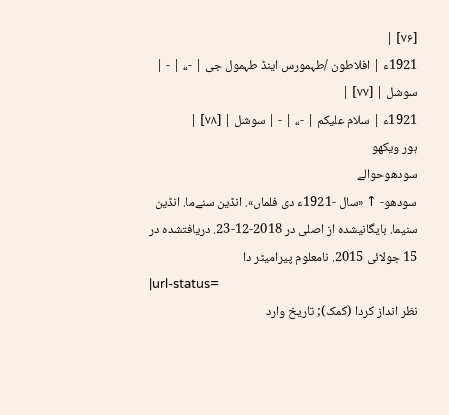[۷۶] |
1921ء | افلاطون /طہمورس اینڈ طہمول جی | -،، | - | سوشل | [۷۷] |
1921ء | سلام علیکم | -،، | - | سوشل | [۷۸] |
ہور ویکھو
سودھوحوالے
سودھو- ↑ «سال -1921ء دی فلماں». انڈین سنےما. انڈین سنیما. بایگانیشده از اصلی در 2018-12-23. دریافتشده در 15 جولائی 2015. نامعلوم پیرامیٹر دا
|url-status=
نظر انداز کردا (کمک); تاریخ وارد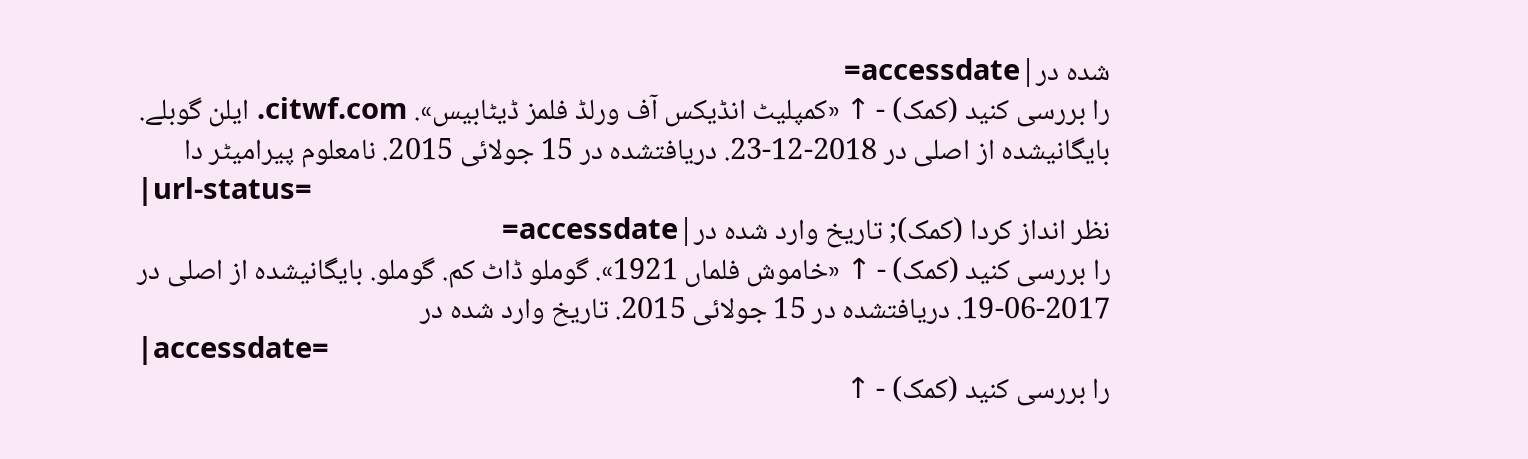شده در|accessdate=
را بررسی کنید (کمک) - ↑ «کمپلیٹ انڈیکس آف ورلڈ فلمز ڈیٹابیس». citwf.com. ایلن گوبلے. بایگانیشده از اصلی در 2018-12-23. دریافتشده در 15 جولائی 2015. نامعلوم پیرامیٹر دا
|url-status=
نظر انداز کردا (کمک); تاریخ وارد شده در|accessdate=
را بررسی کنید (کمک) - ↑ «خاموش فلماں 1921». گوملو ڈاٹ کم. گوملو. بایگانیشده از اصلی در 2017-06-19. دریافتشده در 15 جولائی 2015. تاریخ وارد شده در
|accessdate=
را بررسی کنید (کمک) - ↑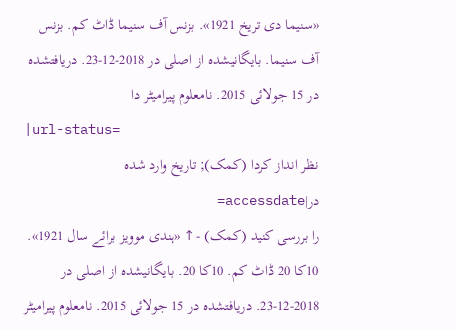«سنیما دی تریخ 1921». بزنس آف سنیما ڈاٹ کم. بزنس آف سنیما. بایگانیشده از اصلی در 2018-12-23. دریافتشده در 15 جولائی 2015. نامعلوم پیرامیٹر دا
|url-status=
نظر انداز کردا (کمک); تاریخ وارد شده در|accessdate=
را بررسی کنید (کمک) - ↑ «ہندی موویز برائے سال 1921». 10کا 20 ڈاٹ کم. 10کا 20. بایگانیشده از اصلی در 2018-12-23. دریافتشده در 15 جولائی 2015. نامعلوم پیرامیٹر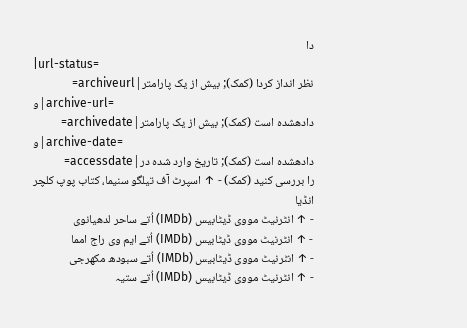دا
|url-status=
نظر انداز کردا (کمک); بیش از یک پارامتر|archiveurl=
و|archive-url=
دادهشده است (کمک); بیش از یک پارامتر|archivedate=
و|archive-date=
دادهشده است (کمک); تاریخ وارد شده در|accessdate=
را بررسی کنید (کمک) - ↑ اسپرٹ آف تیلگو سنیما، کتاب پوپ کلچر انڈیا
- ↑ انٹرنیٹ مووی ڈیٹابیس (IMDb) اُتے ساحر لدھیانوی
- ↑ انٹرنیٹ مووی ڈیٹابیس (IMDb) اُتے ایم وی راج امما
- ↑ انٹرنیٹ مووی ڈیٹابیس (IMDb) اُتے سبودھ مکھرجی
- ↑ انٹرنیٹ مووی ڈیٹابیس (IMDb) اُتے ستیہ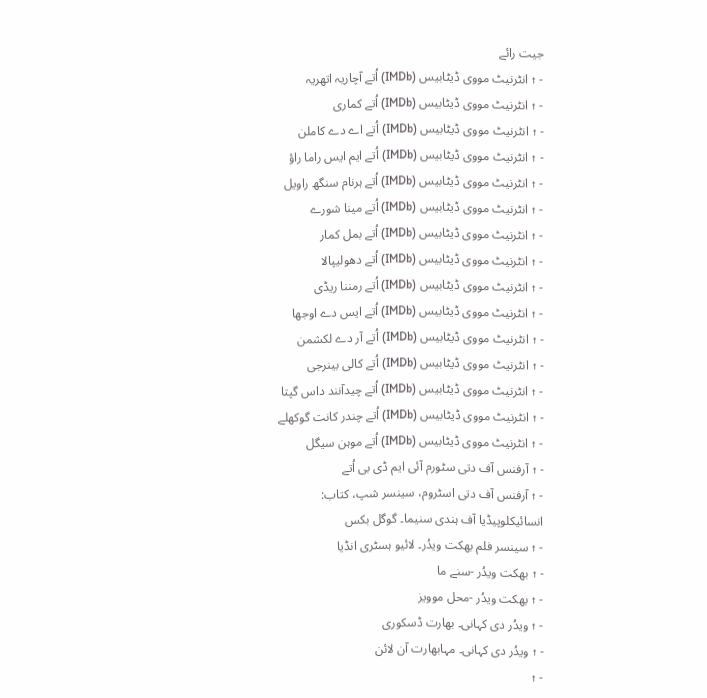جیت رائے
- ↑ انٹرنیٹ مووی ڈیٹابیس (IMDb) اُتے آچاریہ اتھریہ
- ↑ انٹرنیٹ مووی ڈیٹابیس (IMDb) اُتے کماری
- ↑ انٹرنیٹ مووی ڈیٹابیس (IMDb) اُتے اے دے کاملن
- ↑ انٹرنیٹ مووی ڈیٹابیس (IMDb) اُتے ایم ایس راما راؤ
- ↑ انٹرنیٹ مووی ڈیٹابیس (IMDb) اُتے ہرنام سنگھ راویل
- ↑ انٹرنیٹ مووی ڈیٹابیس (IMDb) اُتے مینا شورے
- ↑ انٹرنیٹ مووی ڈیٹابیس (IMDb) اُتے بمل کمار
- ↑ انٹرنیٹ مووی ڈیٹابیس (IMDb) اُتے دھولیپالا
- ↑ انٹرنیٹ مووی ڈیٹابیس (IMDb) اُتے رمننا ریڈی
- ↑ انٹرنیٹ مووی ڈیٹابیس (IMDb) اُتے ایس دے اوجھا
- ↑ انٹرنیٹ مووی ڈیٹابیس (IMDb) اُتے آر دے لکشمن
- ↑ انٹرنیٹ مووی ڈیٹابیس (IMDb) اُتے کالی بینرجی
- ↑ انٹرنیٹ مووی ڈیٹابیس (IMDb) اُتے چیدآنند داس گپتا
- ↑ انٹرنیٹ مووی ڈیٹابیس (IMDb) اُتے چندر کانت گوکھلے
- ↑ انٹرنیٹ مووی ڈیٹابیس (IMDb) اُتے موہن سیگل
- ↑ آرفنس آف دتی سٹورم آئی ایم ڈی بی اُتے
- ↑ آرفنس آف دتی اسٹروم، سینسر شپ، کتاب: انسائیکلوپیڈیا آف ہندی سنیما۔ گوگل بکس
- ↑ سینسر فلم بھکت ویدُر۔ لائیو ہسٹری انڈیا
- ↑ بھکت ویدُر -سنے ما
- ↑ بھکت ویدُر -محل موویز
- ↑ ویدُر دی کہانی۔ بھارت ڈسکوری
- ↑ ویدُر دی کہانی۔ مہابھارت آن لائن
- ↑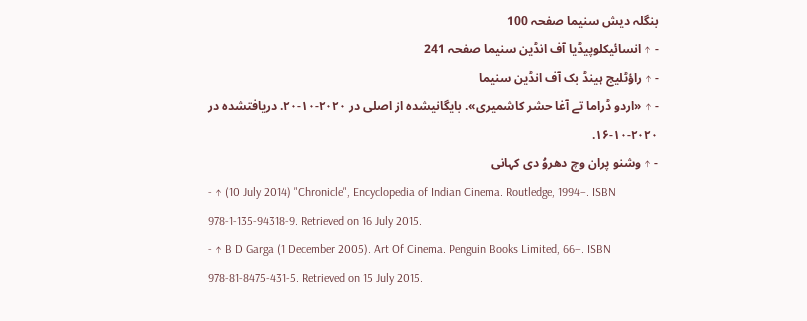بنگلہ دیش سنیما صفحہ 100
- ↑ انسائیکلوپیڈیا آف انڈین سنیما صفحہ 241
- ↑ راؤٹلیج ہینڈ بک آف انڈین سنیما
- ↑ «اردو ڈراما تے آغا حشر کاشمیری». بایگانیشده از اصلی در ۲۰۲۰-۱۰-۲۰. دریافتشده در ۲۰۲۰-۱۰-۱۶.
- ↑ وشنو پران وچ دھروُ دی کہانی
- ↑ (10 July 2014) "Chronicle", Encyclopedia of Indian Cinema. Routledge, 1994–. ISBN 978-1-135-94318-9. Retrieved on 16 July 2015.
- ↑ B D Garga (1 December 2005). Art Of Cinema. Penguin Books Limited, 66–. ISBN 978-81-8475-431-5. Retrieved on 15 July 2015.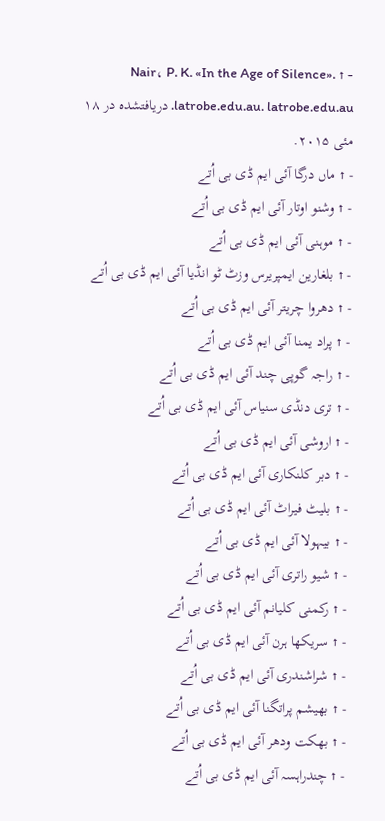- ↑ Nair، P. K. «In the Age of Silence». latrobe.edu.au. latrobe.edu.au. دریافتشده در ۱۸ مئی ۲۰۱۵.
- ↑ ماں درگا آئی ایم ڈی بی اُتے
- ↑ وشنو اوتار آئی ایم ڈی بی اُتے
- ↑ موہنی آئی ایم ڈی بی اُتے
- ↑ بلغارین ایمپریرس وزٹ ٹو انڈیا آئی ایم ڈی بی اُتے
- ↑ دھروا چریتر آئی ایم ڈی بی اُتے
- ↑ پراد یمنا آئی ایم ڈی بی اُتے
- ↑ راجہ گوپی چند آئی ایم ڈی بی اُتے
- ↑ تری دنڈی سنیاس آئی ایم ڈی بی اُتے
- ↑ اروشی آئی ایم ڈی بی اُتے
- ↑ دبر کلنکاری آئی ایم ڈی بی اُتے
- ↑ بلیٹ فیراٹ آئی ایم ڈی بی اُتے
- ↑ بیہولا آئی ایم ڈی بی اُتے
- ↑ شیو راتری آئی ایم ڈی بی اُتے
- ↑ رکمنی کلیانم آئی ایم ڈی بی اُتے
- ↑ سریکھا ہرن آئی ایم ڈی بی اُتے
- ↑ شراشندری آئی ایم ڈی بی اُتے
- ↑ بھیشم پراتگنا آئی ایم ڈی بی اُتے
- ↑ بھکت ودھر آئی ایم ڈی بی اُتے
- ↑ چندراہسہ آئی ایم ڈی بی اُتے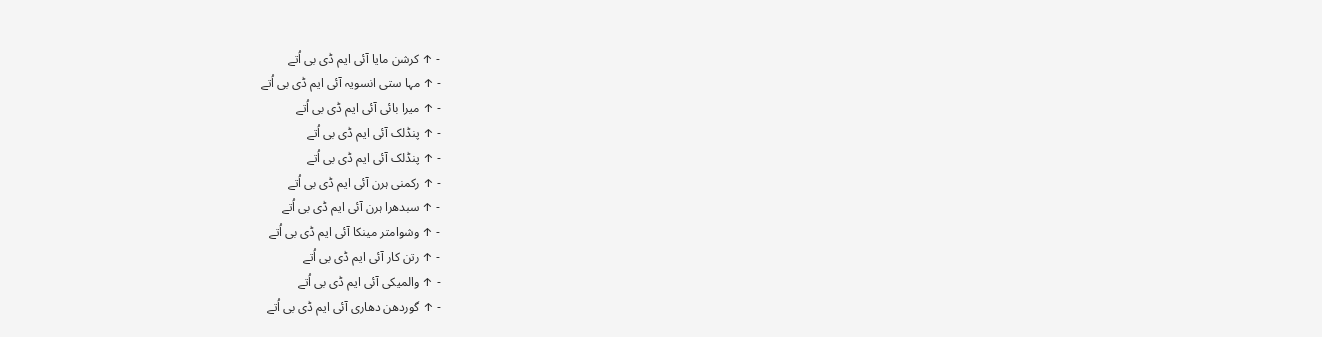- ↑ کرشن مایا آئی ایم ڈی بی اُتے
- ↑ مہا ستی انسویہ آئی ایم ڈی بی اُتے
- ↑ میرا بائی آئی ایم ڈی بی اُتے
- ↑ پنڈلک آئی ایم ڈی بی اُتے
- ↑ پنڈلک آئی ایم ڈی بی اُتے
- ↑ رکمنی ہرن آئی ایم ڈی بی اُتے
- ↑ سبدھرا ہرن آئی ایم ڈی بی اُتے
- ↑ وشوامتر مینکا آئی ایم ڈی بی اُتے
- ↑ رتن کار آئی ایم ڈی بی اُتے
- ↑ والمیکی آئی ایم ڈی بی اُتے
- ↑ گوردھن دھاری آئی ایم ڈی بی اُتے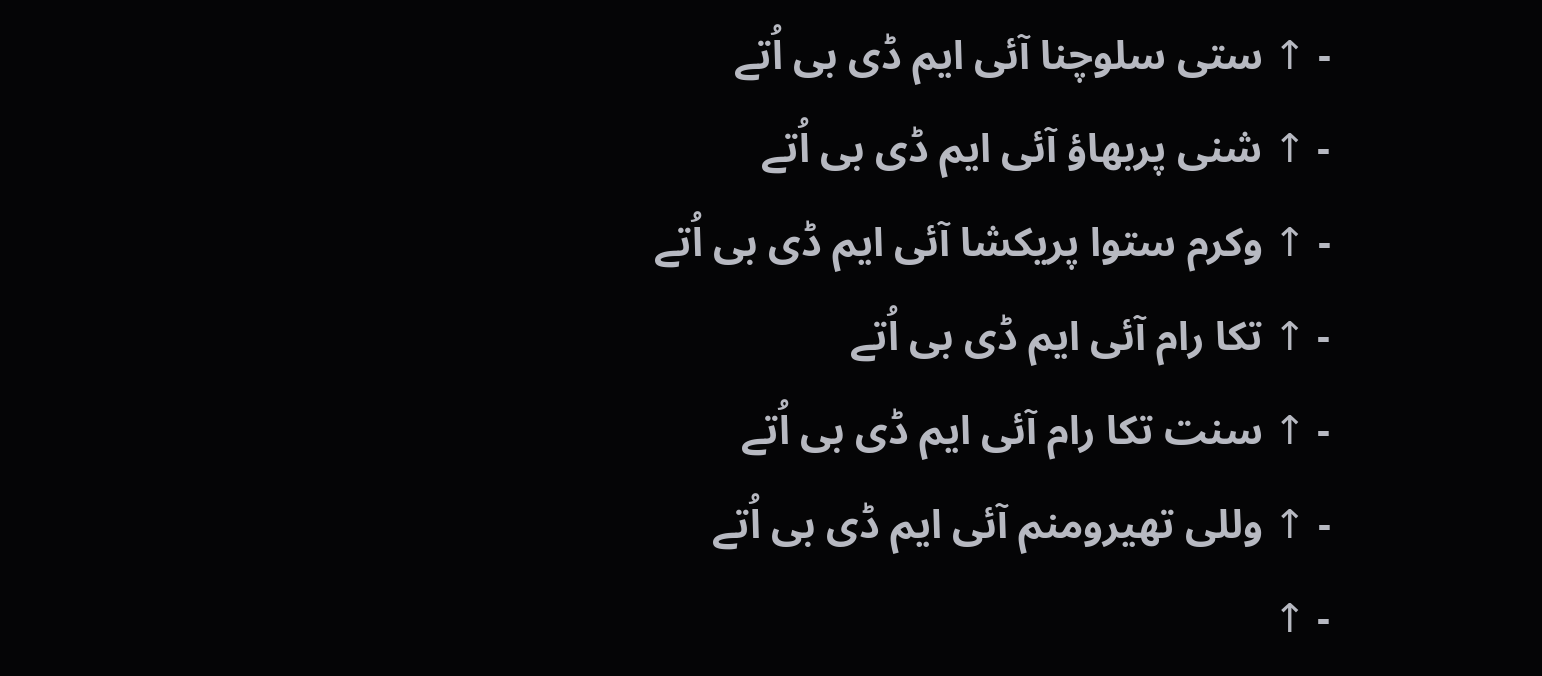- ↑ ستی سلوچنا آئی ایم ڈی بی اُتے
- ↑ شنی پربھاؤ آئی ایم ڈی بی اُتے
- ↑ وکرم ستوا پریکشا آئی ایم ڈی بی اُتے
- ↑ تکا رام آئی ایم ڈی بی اُتے
- ↑ سنت تکا رام آئی ایم ڈی بی اُتے
- ↑ وللی تھیرومنم آئی ایم ڈی بی اُتے
- ↑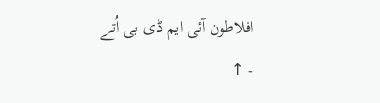افلاطون آئی ایم ڈی بی اُتے
- ↑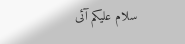سلام علیکم آئی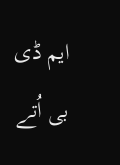ایم ڈی بی اُتے